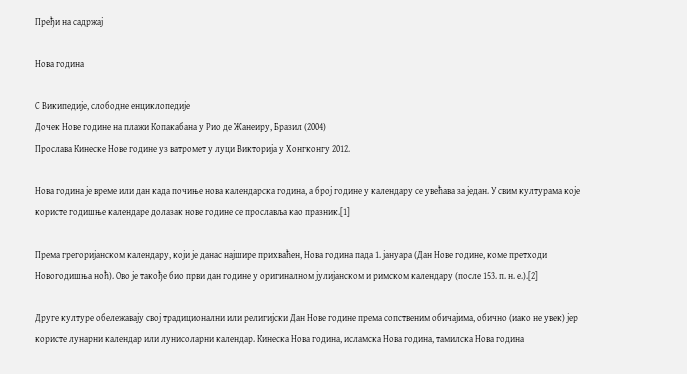Пређи на садржај

Нова година

С Википедије, слободне енциклопедије
Дочек Нове године на плажи Копакабана у Рио де Жанеиру, Бразил (2004)
Прослава Кинеске Нове године уз ватромет у луци Викторија у Хонгконгу 2012.

Нова година је време или дан када почиње нова календарска година, а број године у календару се увећава за један. У свим културама које користе годишње календаре долазак нове године се прославља као празник.[1]

Према грегоријанском календару, који је данас најшире прихваћен, Нова година пада 1. јануара (Дан Нове године, коме претходи Новогодишња ноћ). Ово је такође био први дан године у оригиналном јулијанском и римском календару (после 153. п. н. е.).[2]

Друге културе обележавају свој традиционални или религијски Дан Нове године према сопственим обичајима, обично (иако не увек) јер користе лунарни календар или лунисоларни календар. Кинеска Нова година, исламска Нова година, тамилска Нова година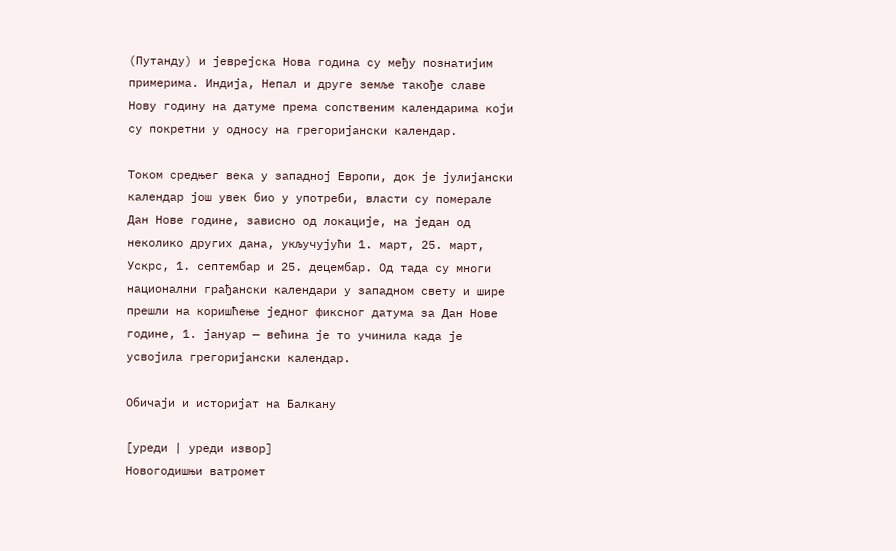(Путанду) и јеврејска Нова година су међу познатијим примерима. Индија, Непал и друге земље такође славе Нову годину на датуме према сопственим календарима који су покретни у односу на грегоријански календар.

Током средњег века у западној Европи, док је јулијански календар још увек био у употреби, власти су померале Дан Нове године, зависно од локације, на један од неколико других дана, укључујући 1. март, 25. март, Ускрс, 1. септембар и 25. децембар. Од тада су многи национални грађански календари у западном свету и шире прешли на коришћење једног фиксног датума за Дан Нове године, 1. јануар — већина је то учинила када је усвојила грегоријански календар.

Обичаји и историјат на Балкану

[уреди | уреди извор]
Новогодишњи ватромет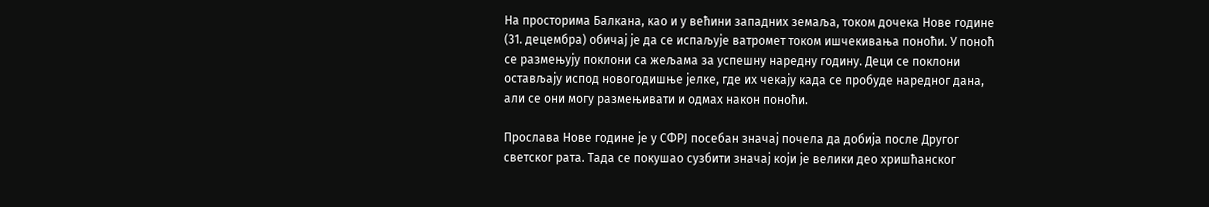На просторима Балкана, као и у већини западних земаља, током дочека Нове године (31. децембра) обичај је да се испаљује ватромет током ишчекивања поноћи. У поноћ се размењују поклони са жељама за успешну наредну годину. Деци се поклони остављају испод новогодишње јелке, где их чекају када се пробуде наредног дана, али се они могу размењивати и одмах након поноћи.

Прослава Нове године је у СФРЈ посебан значај почела да добија после Другог светског рата. Тада се покушао сузбити значај који је велики део хришћанског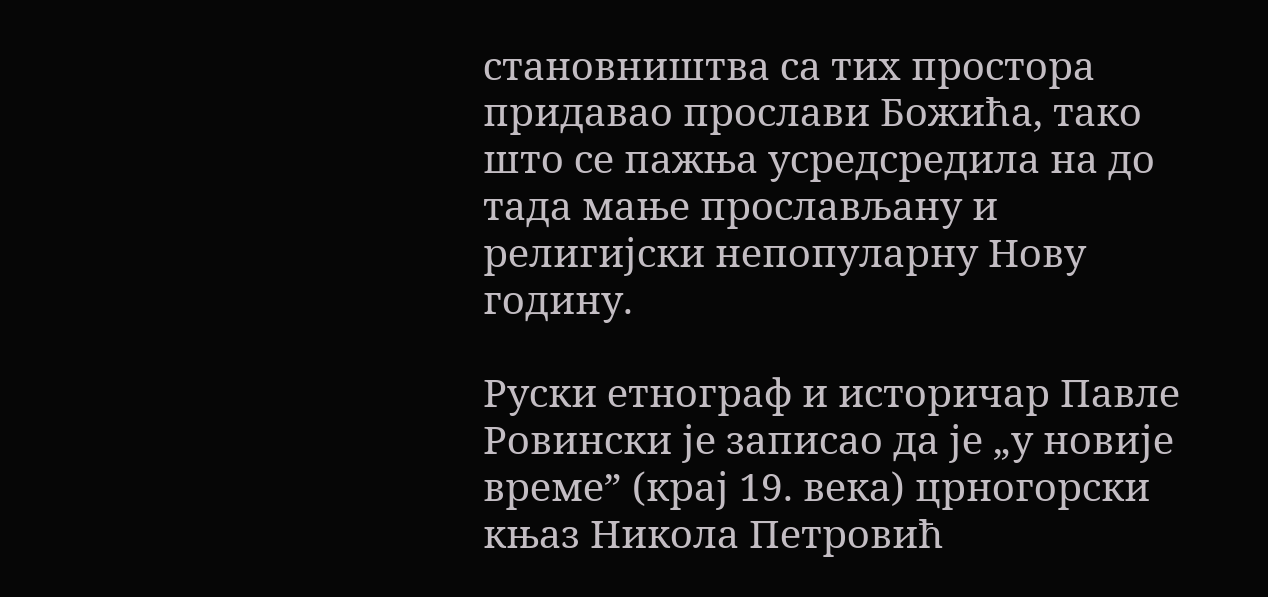становништва са тих простора придавао прослави Божића, тако што се пажња усредсредила на до тада мање прослављану и религијски непопуларну Нову годину.

Руски етнограф и историчар Павле Ровински је записао да је „у новије време” (крај 19. века) црногорски књаз Никола Петровић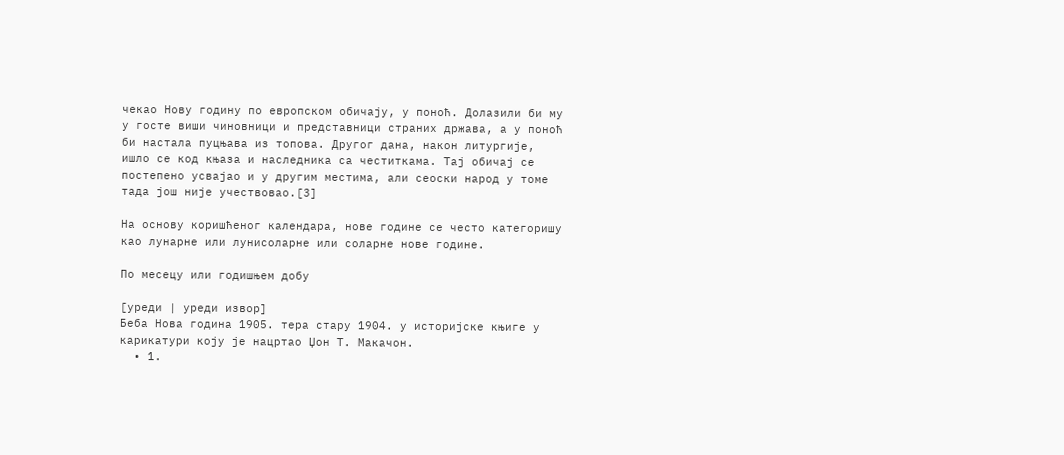чекао Нову годину по европском обичају, у поноћ. Долазили би му у госте виши чиновници и представници страних држава, а у поноћ би настала пуцњава из топова. Другог дана, након литургије, ишло се код књаза и наследника са честиткама. Тај обичај се постепено усвајао и у другим местима, али сеоски народ у томе тада још није учествовао.[3]

На основу коришћеног календара, нове године се често категоришу као лунарне или лунисоларне или соларне нове године.

По месецу или годишњем добу

[уреди | уреди извор]
Беба Нова година 1905. тера стару 1904. у историјске књиге у карикатури коју је нацртао Џон Т. Макачон.
  • 1.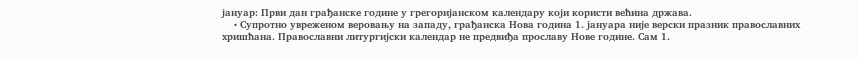јануар: Први дан грађанске године у грегоријанском календару који користи већина држава.
    • Супротно увреженом веровању на западу, грађанска Нова година 1. јануара није верски празник православних хришћана. Православни литургијски календар не предвиђа прославу Нове године. Сам 1.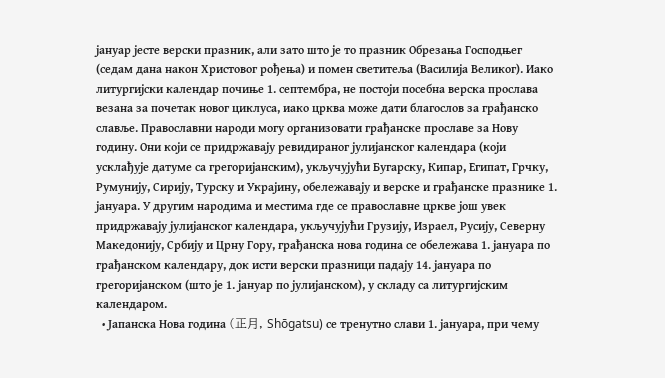јануар јесте верски празник, али зато што је то празник Обрезања Господњег (седам дана након Христовог рођења) и помен светитеља (Василија Великог). Иако литургијски календар почиње 1. септембра, не постоји посебна верска прослава везана за почетак новог циклуса, иако црква може дати благослов за грађанско славље. Православни народи могу организовати грађанске прославе за Нову годину. Они који се придржавају ревидираног јулијанског календара (који усклађује датуме са грегоријанским), укључујући Бугарску, Кипар, Египат, Грчку, Румунију, Сирију, Турску и Украјину, обележавају и верске и грађанске празнике 1. јануара. У другим народима и местима где се православне цркве још увек придржавају јулијанског календара, укључујући Грузију, Израел, Русију, Северну Македонију, Србију и Црну Гору, грађанска нова година се обележава 1. јануара по грађанском календару, док исти верски празници падају 14. јануара по грегоријанском (што је 1. јануар по јулијанском), у складу са литургијским календаром.
  • Јапанска Нова година (正月, Shōgatsu) се тренутно слави 1. јануара, при чему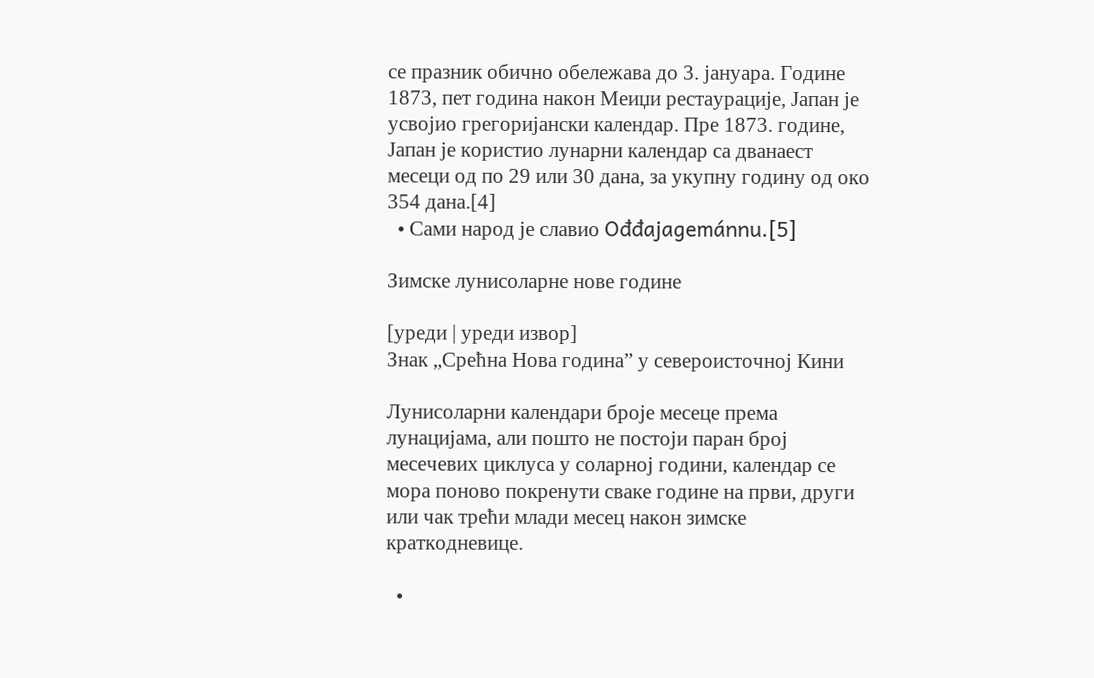се празник обично обележава до 3. јануара. Године 1873, пет година након Меиџи рестаурације, Јапан је усвојио грегоријански календар. Пре 1873. године, Јапан је користио лунарни календар са дванаест месеци од по 29 или 30 дана, за укупну годину од око 354 дана.[4]
  • Сами народ је славио Ođđajagemánnu.[5]

Зимске лунисоларне нове године

[уреди | уреди извор]
Знак „Срећна Нова година” у североисточној Кини

Лунисоларни календари броје месеце према лунацијама, али пошто не постоји паран број месечевих циклуса у соларној години, календар се мора поново покренути сваке године на први, други или чак трећи млади месец након зимске краткодневице.

  •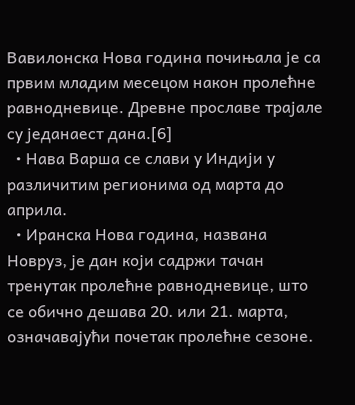Вавилонска Нова година почињала је са првим младим месецом након пролећне равнодневице. Древне прославе трајале су једанаест дана.[6]
  • Нава Варша се слави у Индији у различитим регионима од марта до априла.
  • Иранска Нова година, названа Новруз, је дан који садржи тачан тренутак пролећне равнодневице, што се обично дешава 20. или 21. марта, означавајући почетак пролећне сезоне.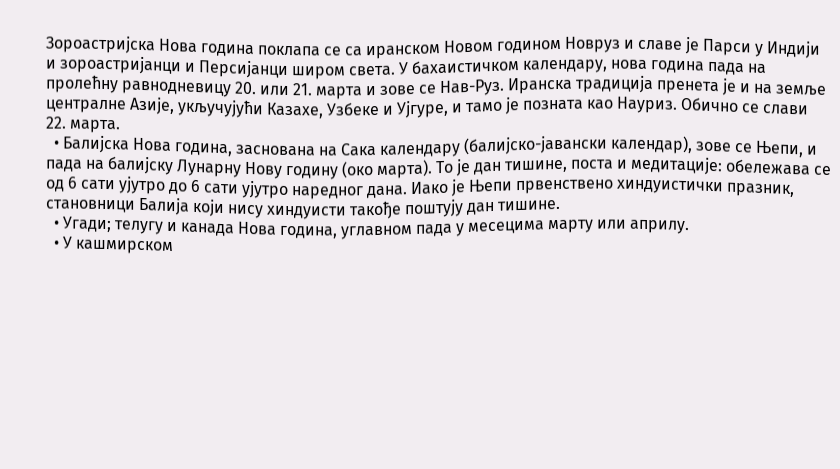Зороастријска Нова година поклапа се са иранском Новом годином Новруз и славе је Парси у Индији и зороастријанци и Персијанци широм света. У бахаистичком календару, нова година пада на пролећну равнодневицу 20. или 21. марта и зове се Нав-Руз. Иранска традиција пренета је и на земље централне Азије, укључујући Казахе, Узбеке и Ујгуре, и тамо је позната као Науриз. Обично се слави 22. марта.
  • Балијска Нова година, заснована на Сака календару (балијско-јавански календар), зове се Њепи, и пада на балијску Лунарну Нову годину (око марта). То је дан тишине, поста и медитације: обележава се од 6 сати ујутро до 6 сати ујутро наредног дана. Иако је Њепи првенствено хиндуистички празник, становници Балија који нису хиндуисти такође поштују дан тишине.
  • Угади; телугу и канада Нова година, углавном пада у месецима марту или априлу.
  • У кашмирском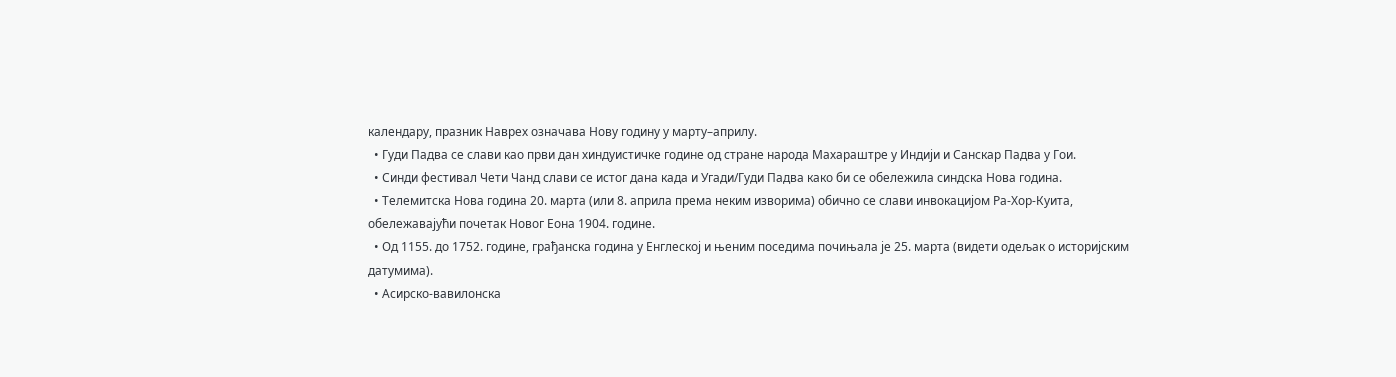календару, празник Наврех означава Нову годину у марту–априлу.
  • Гуди Падва се слави као први дан хиндуистичке године од стране народа Махараштре у Индији и Санскар Падва у Гои.
  • Синди фестивал Чети Чанд слави се истог дана када и Угади/Гуди Падва како би се обележила синдска Нова година.
  • Телемитска Нова година 20. марта (или 8. априла према неким изворима) обично се слави инвокацијом Ра-Хор-Куита, обележавајући почетак Новог Еона 1904. године.
  • Од 1155. до 1752. године, грађанска година у Енглеској и њеним поседима почињала је 25. марта (видети одељак о историјским датумима).
  • Асирско-вавилонска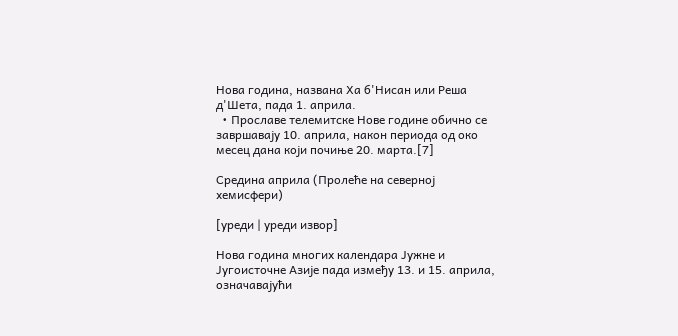Нова година, названа Ха б'Нисан или Реша д'Шета, пада 1. априла.
  • Прославе телемитске Нове године обично се завршавају 10. априла, након периода од око месец дана који почиње 20. марта.[7]

Средина априла (Пролеће на северној хемисфери)

[уреди | уреди извор]

Нова година многих календара Јужне и Југоисточне Азије пада између 13. и 15. априла, означавајући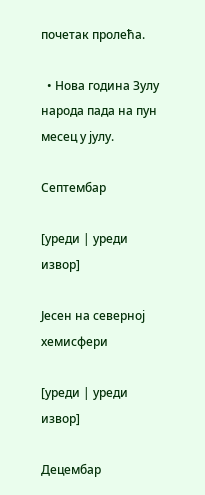почетак пролећа.

  • Нова година Зулу народа пада на пун месец у јулу.

Септембар

[уреди | уреди извор]

Јесен на северној хемисфери

[уреди | уреди извор]

Децембар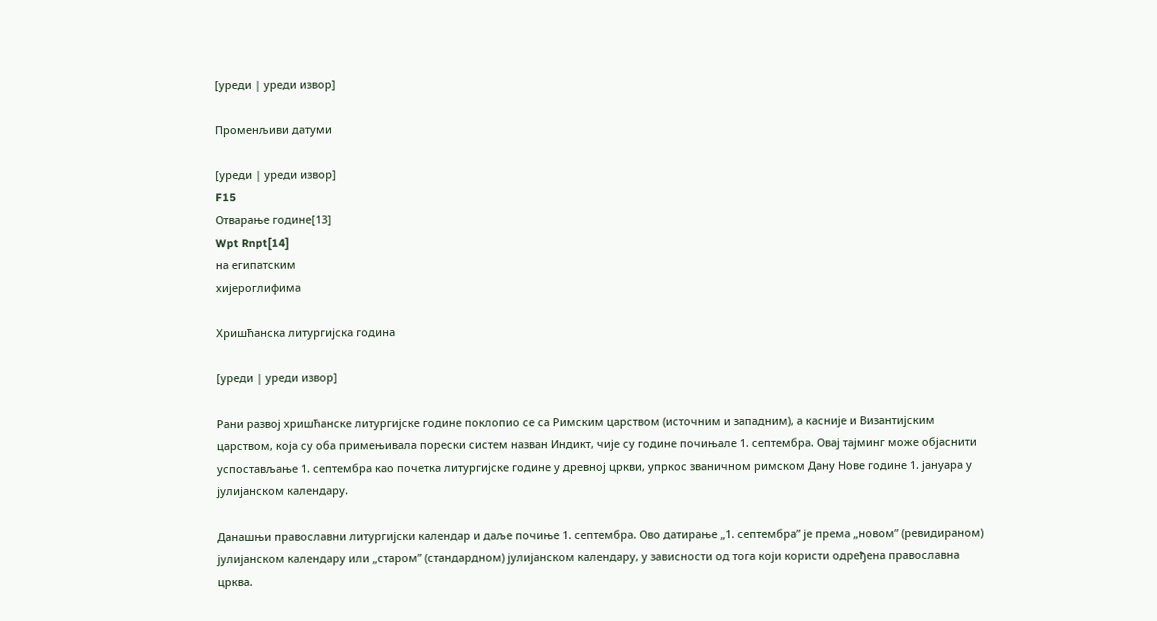[уреди | уреди извор]

Променљиви датуми

[уреди | уреди извор]
F15
Отварање године[13]
Wpt Rnpt[14]
на египатским
хијероглифима

Хришћанска литургијска година

[уреди | уреди извор]

Рани развој хришћанске литургијске године поклопио се са Римским царством (источним и западним), а касније и Византијским царством, која су оба примењивала порески систем назван Индикт, чије су године почињале 1. септембра. Овај тајминг може објаснити успостављање 1. септембра као почетка литургијске године у древној цркви, упркос званичном римском Дану Нове године 1. јануара у јулијанском календару.

Данашњи православни литургијски календар и даље почиње 1. септембра. Ово датирање „1. септембра” је према „новом” (ревидираном) јулијанском календару или „старом” (стандардном) јулијанском календару, у зависности од тога који користи одређена православна црква.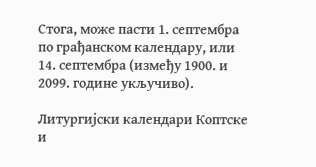Стога, може пасти 1. септембра по грађанском календару, или 14. септембра (између 1900. и 2099. године укључиво).

Литургијски календари Коптске и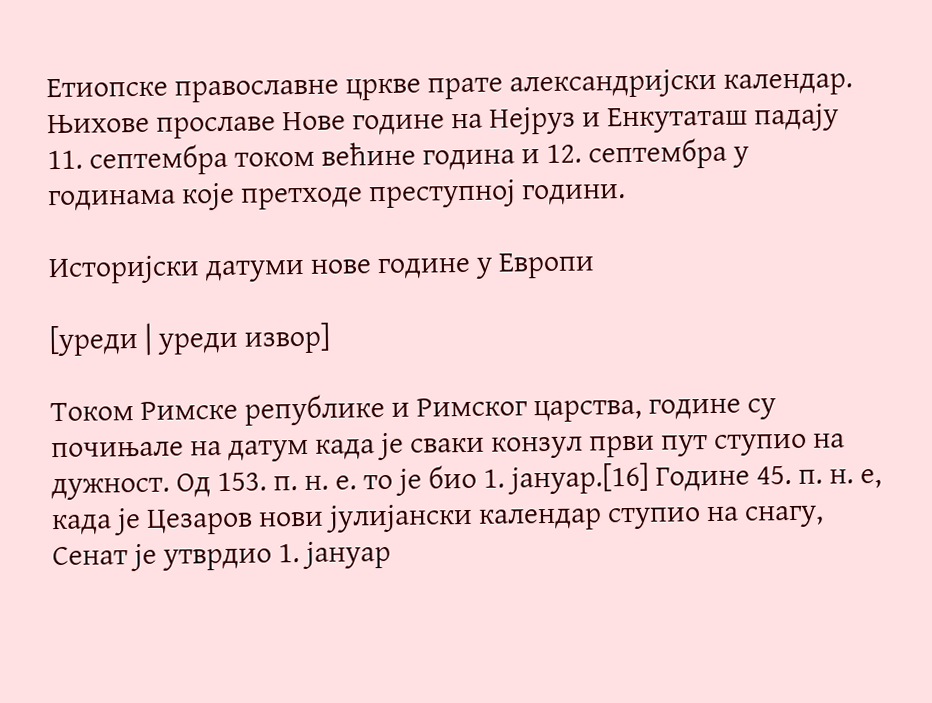Етиопске православне цркве прате александријски календар. Њихове прославе Нове године на Нејруз и Енкутаташ падају 11. септембра током већине година и 12. септембра у годинама које претходе преступној години.

Историјски датуми нове године у Европи

[уреди | уреди извор]

Током Римске републике и Римског царства, године су почињале на датум када је сваки конзул први пут ступио на дужност. Од 153. п. н. е. то је био 1. јануар.[16] Године 45. п. н. е, када је Цезаров нови јулијански календар ступио на снагу, Сенат је утврдио 1. јануар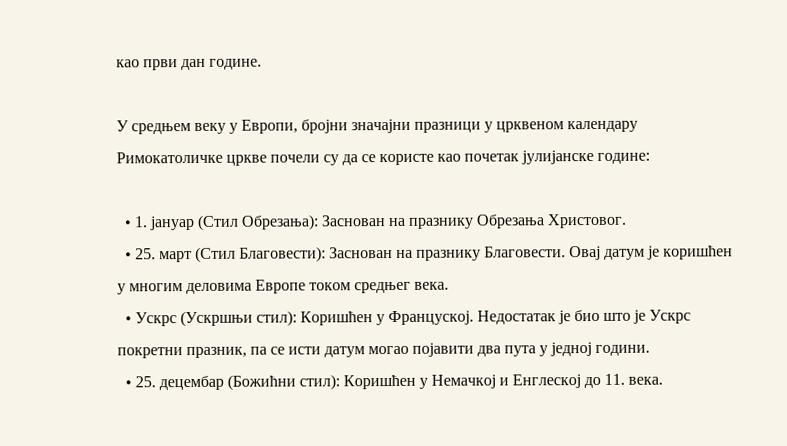као први дан године.

У средњем веку у Европи, бројни значајни празници у црквеном календару Римокатоличке цркве почели су да се користе као почетак јулијанске године:

  • 1. јануар (Стил Обрезања): Заснован на празнику Обрезања Христовог.
  • 25. март (Стил Благовести): Заснован на празнику Благовести. Овај датум је коришћен у многим деловима Европе током средњег века.
  • Ускрс (Ускршњи стил): Коришћен у Француској. Недостатак је био што је Ускрс покретни празник, па се исти датум могао појавити два пута у једној години.
  • 25. децембар (Божићни стил): Коришћен у Немачкој и Енглеској до 11. века.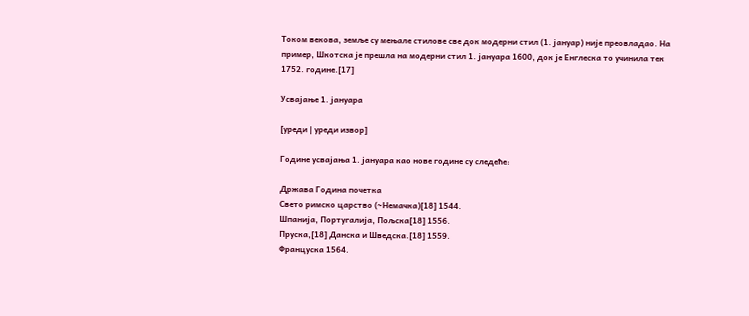Током векова, земље су мењале стилове све док модерни стил (1. јануар) није преовладао. На пример, Шкотска је прешла на модерни стил 1. јануара 1600, док је Енглеска то учинила тек 1752. године.[17]

Усвајање 1. јануара

[уреди | уреди извор]

Године усвајања 1. јануара као нове године су следеће:

Држава Година почетка
Свето римско царство (~Немачка)[18] 1544.
Шпанија, Португалија, Пољска[18] 1556.
Пруска,[18] Данска и Шведска.[18] 1559.
Француска 1564.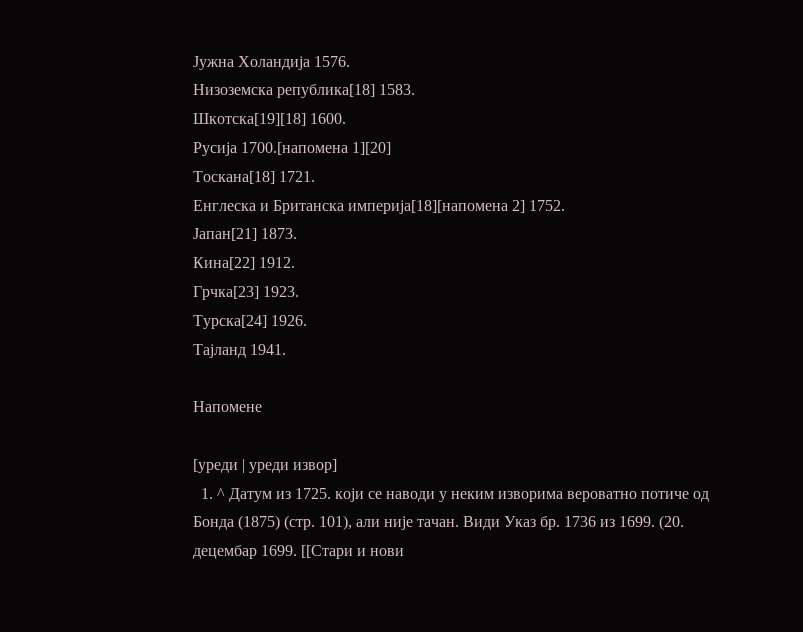Јужна Холандија 1576.
Низоземска република[18] 1583.
Шкотска[19][18] 1600.
Русија 1700.[напомена 1][20]
Тоскана[18] 1721.
Енглеска и Британска империја[18][напомена 2] 1752.
Јапан[21] 1873.
Кина[22] 1912.
Грчка[23] 1923.
Турска[24] 1926.
Тајланд 1941.

Напомене

[уреди | уреди извор]
  1. ^ Датум из 1725. који се наводи у неким изворима вероватно потиче од Бонда (1875) (стр. 101), али није тачан. Види Указ бр. 1736 из 1699. (20. децембар 1699. [[Стари и нови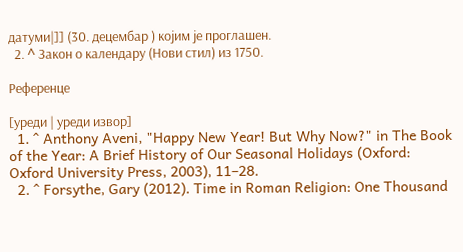датуми|]] (30. децембар ) којим је проглашен.
  2. ^ Закон о календару (Нови стил) из 1750.

Референце

[уреди | уреди извор]
  1. ^ Anthony Aveni, "Happy New Year! But Why Now?" in The Book of the Year: A Brief History of Our Seasonal Holidays (Oxford: Oxford University Press, 2003), 11–28.
  2. ^ Forsythe, Gary (2012). Time in Roman Religion: One Thousand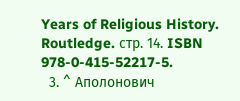Years of Religious History. Routledge. стр. 14. ISBN 978-0-415-52217-5.
  3. ^ Аполонович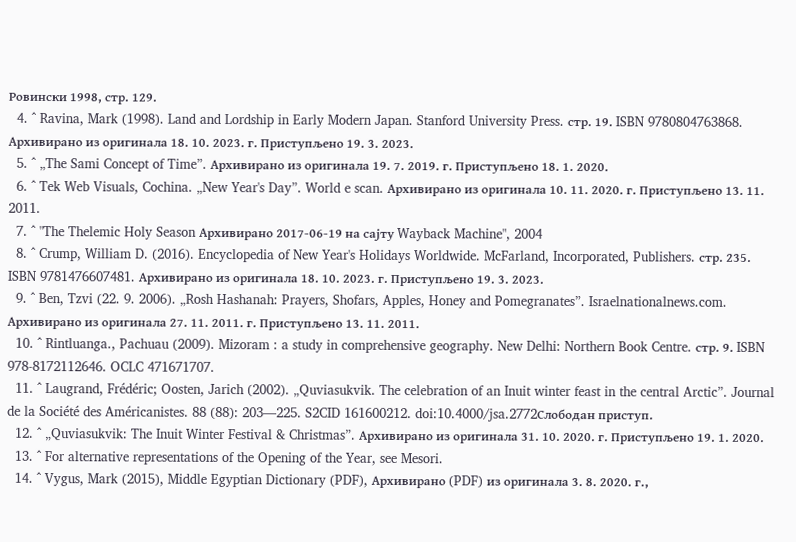Ровински 1998, стр. 129.
  4. ^ Ravina, Mark (1998). Land and Lordship in Early Modern Japan. Stanford University Press. стр. 19. ISBN 9780804763868. Архивирано из оригинала 18. 10. 2023. г. Приступљено 19. 3. 2023.
  5. ^ „The Sami Concept of Time”. Архивирано из оригинала 19. 7. 2019. г. Приступљено 18. 1. 2020.
  6. ^ Tek Web Visuals, Cochina. „New Year's Day”. World e scan. Архивирано из оригинала 10. 11. 2020. г. Приступљено 13. 11. 2011.
  7. ^ "The Thelemic Holy Season Архивирано 2017-06-19 на сајту Wayback Machine", 2004
  8. ^ Crump, William D. (2016). Encyclopedia of New Year's Holidays Worldwide. McFarland, Incorporated, Publishers. стр. 235. ISBN 9781476607481. Архивирано из оригинала 18. 10. 2023. г. Приступљено 19. 3. 2023.
  9. ^ Ben, Tzvi (22. 9. 2006). „Rosh Hashanah: Prayers, Shofars, Apples, Honey and Pomegranates”. Israelnationalnews.com. Архивирано из оригинала 27. 11. 2011. г. Приступљено 13. 11. 2011.
  10. ^ Rintluanga., Pachuau (2009). Mizoram : a study in comprehensive geography. New Delhi: Northern Book Centre. стр. 9. ISBN 978-8172112646. OCLC 471671707.
  11. ^ Laugrand, Frédéric; Oosten, Jarich (2002). „Quviasukvik. The celebration of an Inuit winter feast in the central Arctic”. Journal de la Société des Américanistes. 88 (88): 203—225. S2CID 161600212. doi:10.4000/jsa.2772Слободан приступ.
  12. ^ „Quviasukvik: The Inuit Winter Festival & Christmas”. Архивирано из оригинала 31. 10. 2020. г. Приступљено 19. 1. 2020.
  13. ^ For alternative representations of the Opening of the Year, see Mesori.
  14. ^ Vygus, Mark (2015), Middle Egyptian Dictionary (PDF), Архивирано (PDF) из оригинала 3. 8. 2020. г.,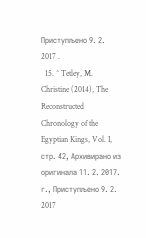Приступљено 9. 2. 2017 .
  15. ^ Tetley, M. Christine (2014), The Reconstructed Chronology of the Egyptian Kings, Vol. I, стр. 42, Архивирано из оригинала 11. 2. 2017. г., Приступљено 9. 2. 2017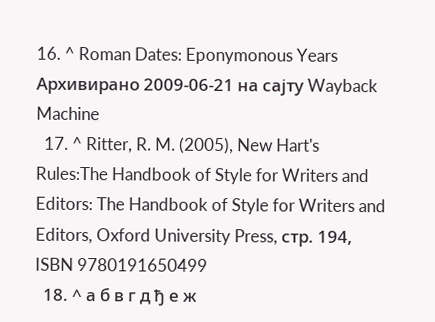16. ^ Roman Dates: Eponymonous Years Архивирано 2009-06-21 на сајту Wayback Machine
  17. ^ Ritter, R. M. (2005), New Hart's Rules:The Handbook of Style for Writers and Editors: The Handbook of Style for Writers and Editors, Oxford University Press, стр. 194, ISBN 9780191650499
  18. ^ а б в г д ђ е ж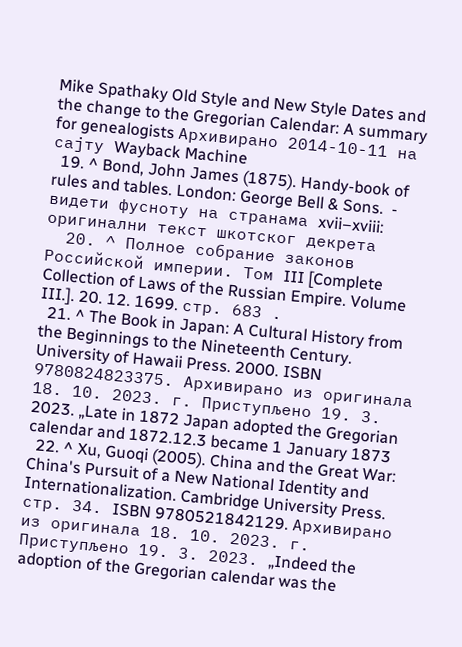Mike Spathaky Old Style and New Style Dates and the change to the Gregorian Calendar: A summary for genealogists Архивирано 2014-10-11 на сајту Wayback Machine
  19. ^ Bond, John James (1875). Handy-book of rules and tables. London: George Bell & Sons.  - видети фусноту на странама xvii–xviii: оригинални текст шкотског декрета
  20. ^ Полное собрание законов Российской империи. Том III [Complete Collection of Laws of the Russian Empire. Volume III.]. 20. 12. 1699. стр. 683 .
  21. ^ The Book in Japan: A Cultural History from the Beginnings to the Nineteenth Century. University of Hawaii Press. 2000. ISBN 9780824823375. Архивирано из оригинала 18. 10. 2023. г. Приступљено 19. 3. 2023. „Late in 1872 Japan adopted the Gregorian calendar and 1872.12.3 became 1 January 1873
  22. ^ Xu, Guoqi (2005). China and the Great War: China's Pursuit of a New National Identity and Internationalization. Cambridge University Press. стр. 34. ISBN 9780521842129. Архивирано из оригинала 18. 10. 2023. г. Приступљено 19. 3. 2023. „Indeed the adoption of the Gregorian calendar was the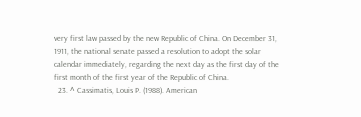very first law passed by the new Republic of China. On December 31, 1911, the national senate passed a resolution to adopt the solar calendar immediately, regarding the next day as the first day of the first month of the first year of the Republic of China.
  23. ^ Cassimatis, Louis P. (1988). American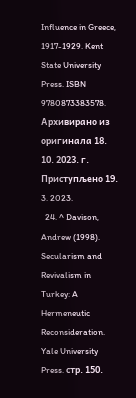Influence in Greece, 1917-1929. Kent State University Press. ISBN 9780873383578. Архивирано из оригинала 18. 10. 2023. г. Приступљено 19. 3. 2023.
  24. ^ Davison, Andrew (1998). Secularism and Revivalism in Turkey: A Hermeneutic Reconsideration. Yale University Press. стр. 150.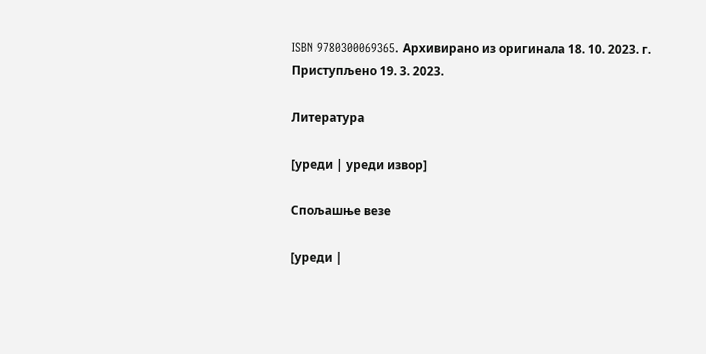ISBN 9780300069365. Архивирано из оригинала 18. 10. 2023. г. Приступљено 19. 3. 2023.

Литература

[уреди | уреди извор]

Спољашње везе

[уреди |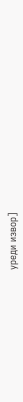уреди извор]